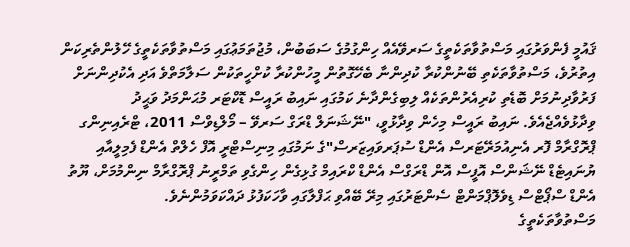ޤައުމީ ފެންވަރުގައި މަސްތުވާތަކެތީގެ ސަރވޭއެއް ހިންގުމުގެ ސަބަބުން، މުޖުތަމަޢުގައި މަސްތުވާތަކެތީގެ ހޭލުންތެރިކަން އިތުރުވެ، މަސްތުވާތަކެތި ބޭނުންކުރާ ކުދިންނާ ބެހޭގޮތުން މީހުންކުރާ ކުށްހީތަކުން ސަލާމަތްވެ އަދި އެކުދިންނަށް ފަރުވާދިނުމަށް ބޮޑެތި ކުރިއެރުންތަކެއް ލިބިގެންދާނެ ކަމުގައި ނައިބު ރައީސް ޑޮކްޓަރ މުޙަންމަދު ވަޙީދު ވިދާޅުވެއްޖެއެވެ. ނައިބު ރައީސް މިހެން ވިދާޅުވީ، "ނޭޝަނަލް ޑްރަގް ސަރވޭ – މޯލްޑިވްސް 2011، ޓްރެއިނިންގ ޕްރޮގްރާމް ފޮރ އެނިއުމަރޭޓަރސް އެންޑް ސުޕަރވައިޒަރސް"ގެ ނަމުގައި މިނިސްޓްރީ އޮފް ހެލްތް އެންޑް ފެމިލީއާއި ޔުނައިޓެޑް ނޭޝަންސް އޮފީސް އޮން ޑްރަގްސް އެންޑް ކްރައިމް ގުޅިގެން ހިންގެވި ތަމްރީނު ޕްރޮގްރާމް ނިންމުމަށް، ޔޫތު އެންޑް ސްޕޯޓްސް ޑިވެލޮޕްމަންޓް ސެންޓަރުގައި މިރޭ ބޭއްވި ޙަފްލާގައި ވާހަކަފުޅު ދައްކަވަމުންނެވެ.
މަސްތުވާތަކެތީގެ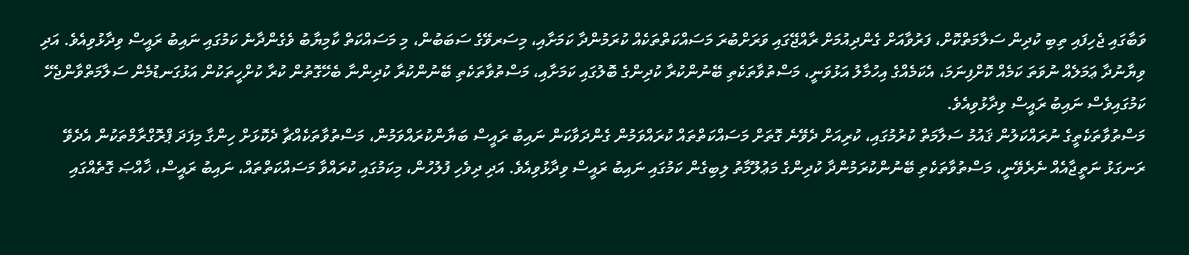ވަބާގައި ޖެހިފައި ތިބި ކުދިން ސަލާމަތްކޮށް، ފަރުވާއަށް ގެންދިއުމަށް ރާއްޖޭގައި ވަރަށްބުރަ މަސައްކަތްތަކެއް ކުރަމުންދާ ކަމަށާއި، މިސަރވޭގެ ސަބަބުން، މި މަސައްކަތް ކާމިޔާބު ވެގެންދާނެ ކަމުގައި ނައިބު ރައީސް ވިދާޅުވިއެވެ. އަދި ވިޔާނުދާ ޢަމަލެއް ނުވަތަ ކަމެއް ކޮށްފިނަމަ، އެކަމެއްގެ އިހުމާލު އަޅުވަނީ، މަސްތުވާތަކެތި ބޭނުންކުރާ ކުދިންގެ ބޮލުގައި ކަމަށާއި، މަސްތުވާތަކެތި ބޭނުންކުރާ ކުދިންނާ ބެހޭގޮތުން ކުރާ ކުށްހީތަކުން އަޅުގަނޑުމެން ސަލާމަތްވާންޖެހޭ ކަމުގައިވެސް ނައިބު ރައީސް ވިދާޅުވިއެވެ.
މަސްތުވާތަކެތީގެ ނުރައްކަލުން ޤައުމު ސަލާމަތް ކުރުމުގައި، ކުރިއަށް ދެވޭނެ ގޮތަށް މަސައްކަތްތައް ކުރައްވަމުން ގެންދަވާކަން ނައިބު ރައީސް ބަޔާންކުރައްވަމުން، މަސްތުވާތަކެއްޗާ ދެކޮޅަށް ހިންގާ މިފަދަ ޕްރޮގްރާމްތަކުން އެދެވޭ ރަނގަޅު ނަތީޖާއެއް ނެރެވޭނީ، މަސްތުވާތަކެތި ބޭނުންކުރަމުންދާ ކުދިންގެ މަޢުލޫމާތު ލިބިގެން ކަމުގައި ނައިބު ރައީސް ވިދާޅުވިއެވެ. އަދި ދިވެހި ފުލުހުން، މިކަމުގައި ކުރައްވާ މަސައްކަތްތައް، ނައިބު ރައީސް، ޚާއްޞަ ގޮތެއްގައި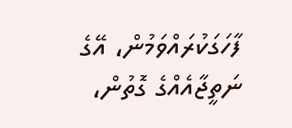ފާހަގަކުރައްވަމުން، އޭގެ ނަތީޖާއެއްގެ ގޮތުން،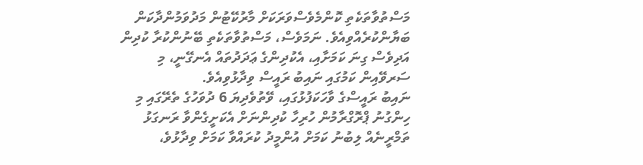މަސްތުވާތަކެތި ކޮންމެވެސްވަރަކަށް މާރުކޭޓުން މަދުވަމުންދާކަން ބަޔާންކުރެއްވިއެވެ. ނަމަވެސް، މަސްތުވާތަކެތި ބޭނުންކުރާ ކުދިން އަދިވެސް ގިނަ ކަމަށާއި، އެކުދިންގެ ޢަދަދުތައް އެނގޭނީ، މި ސަރވޭއިން ކަމުގައި ނައިބު ރައީސް ވިދާޅުވިއެވެ.
ނައިބު ރައީސްގެ ވާހަކަފުޅުގައި، ވޭތުވެދިޔަ 6 ދުވަހުގެ ތެރޭގައި މި ހިންގުނު ޕްރޮގްރާމުން ހުރިހާ ކުދިންނަށް އެކަށީގެންވާ ރަނގަޅު ތަމްރީނެއް ލިބުނު ކަމަށް އުންމީދު ކުރައްވާ ކަމަށް ވިދާޅުވެ،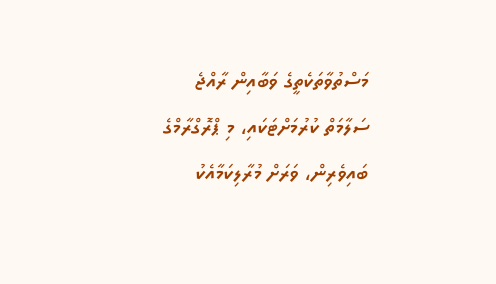މަސްތުވާތަކެތީގެ ވަބާއިން ރާއްޖެ ސަލާމަތް ކުރުމަށްޓަކައި، މި ޕްރޮގްރާމްގެ ބައިވެރިން، ވަރަށް މުރާލިކަމާއެކު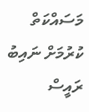މަސައްކަތް ކުރުމަށް ނައިބު ރައީސް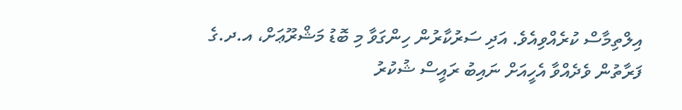އިލްތިމާސް ކުރެއްވިއެވެ. އަދި ސަރުކާރުން ހިންގަވާ މި ބޮޑު މަޝްރޫޢަށް، އ.ދ.ގެ ފަރާތުން ވެދެއްވާ އެހީއަށް ނައިބު ރައީސް ޝުކުރު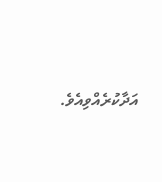އަދާކުރެއްވިއެވެ.